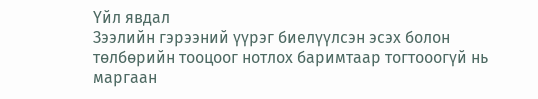Үйл явдал
Зээлийн гэрээний үүрэг биелүүлсэн эсэх болон төлбөрийн тооцоог нотлох баримтаар тогтооогүй нь маргаан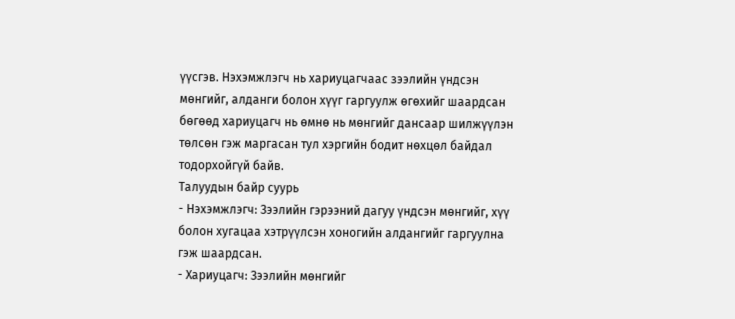үүсгэв. Нэхэмжлэгч нь хариуцагчаас зээлийн үндсэн мөнгийг, алданги болон хүүг гаргуулж өгөхийг шаардсан бөгөөд хариуцагч нь өмнө нь мөнгийг дансаар шилжүүлэн төлсөн гэж маргасан тул хэргийн бодит нөхцөл байдал тодорхойгүй байв.
Талуудын байр суурь
- Нэхэмжлэгч: Зээлийн гэрээний дагуу үндсэн мөнгийг, хүү болон хугацаа хэтрүүлсэн хоногийн алдангийг гаргуулна гэж шаардсан.
- Хариуцагч: Зээлийн мөнгийг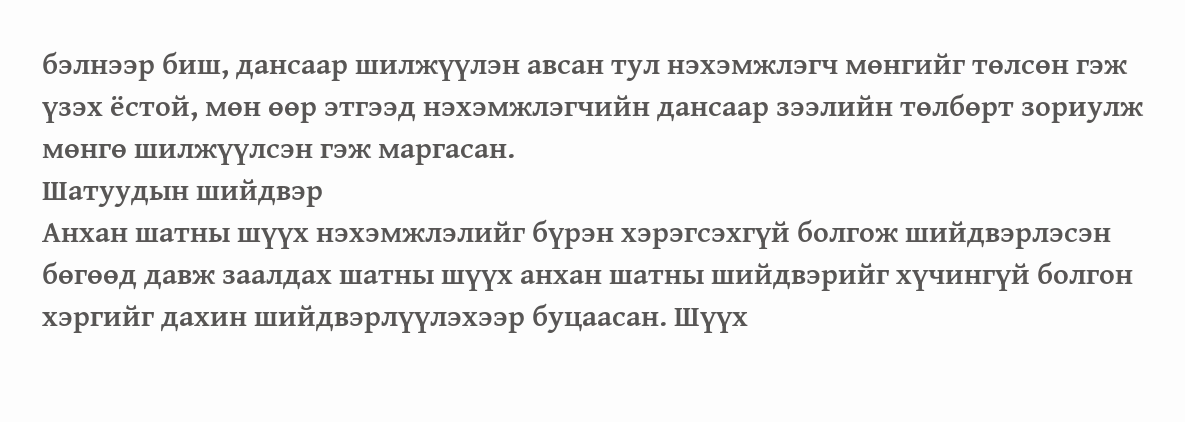бэлнээр биш, дансаар шилжүүлэн авсан тул нэхэмжлэгч мөнгийг төлсөн гэж үзэх ёстой, мөн өөр этгээд нэхэмжлэгчийн дансаар зээлийн төлбөрт зориулж мөнгө шилжүүлсэн гэж маргасан.
Шатуудын шийдвэр
Анхан шатны шүүх нэхэмжлэлийг бүрэн хэрэгсэхгүй болгож шийдвэрлэсэн бөгөөд давж заалдах шатны шүүх анхан шатны шийдвэрийг хүчингүй болгон хэргийг дахин шийдвэрлүүлэхээр буцаасан. Шүүх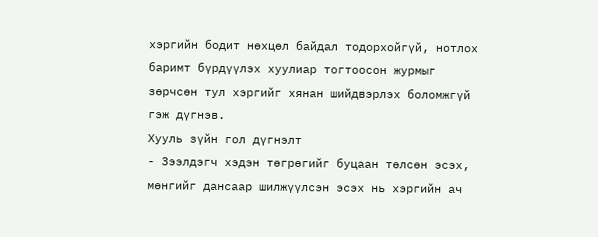хэргийн бодит нөхцөл байдал тодорхойгүй, нотлох баримт бүрдүүлэх хуулиар тогтоосон журмыг зөрчсөн тул хэргийг хянан шийдвэрлэх боломжгүй гэж дүгнэв.
Хууль зүйн гол дүгнэлт
- Зээлдэгч хэдэн төгрөгийг буцаан төлсөн эсэх, мөнгийг дансаар шилжүүлсэн эсэх нь хэргийн ач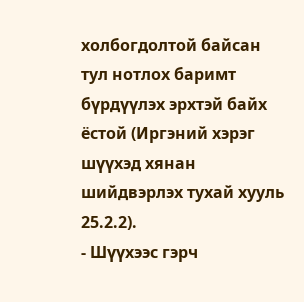холбогдолтой байсан тул нотлох баримт бүрдүүлэх эрхтэй байх ёстой (Иргэний хэрэг шүүхэд хянан шийдвэрлэх тухай хууль 25.2.2).
- Шүүхээс гэрч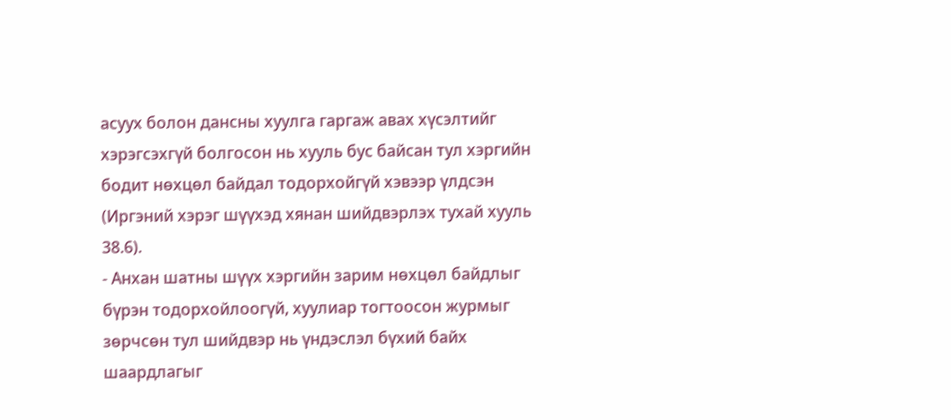асуух болон дансны хуулга гаргаж авах хүсэлтийг хэрэгсэхгүй болгосон нь хууль бус байсан тул хэргийн бодит нөхцөл байдал тодорхойгүй хэвээр үлдсэн (Иргэний хэрэг шүүхэд хянан шийдвэрлэх тухай хууль 38.6).
- Анхан шатны шүүх хэргийн зарим нөхцөл байдлыг бүрэн тодорхойлоогүй, хуулиар тогтоосон журмыг зөрчсөн тул шийдвэр нь үндэслэл бүхий байх шаардлагыг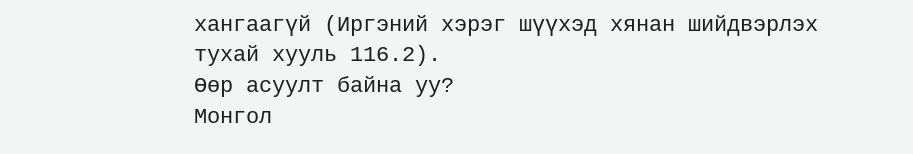хангаагүй (Иргэний хэрэг шүүхэд хянан шийдвэрлэх тухай хууль 116.2).
Өөр асуулт байна уу?
Монгол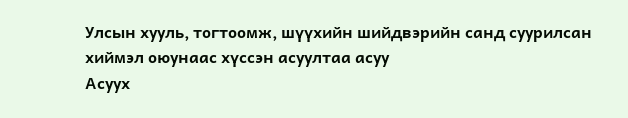Улсын хууль, тогтоомж, шүүхийн шийдвэрийн санд суурилсан хиймэл оюунаас хүссэн асуултаа асуу
Асуух